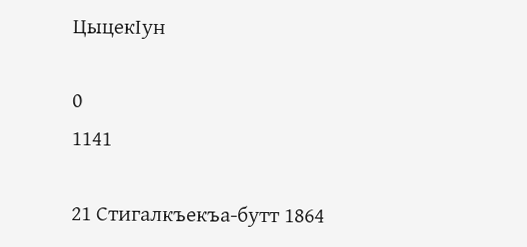ЦыцекIун

0
1141

21 Стигалкъекъа-бутт 1864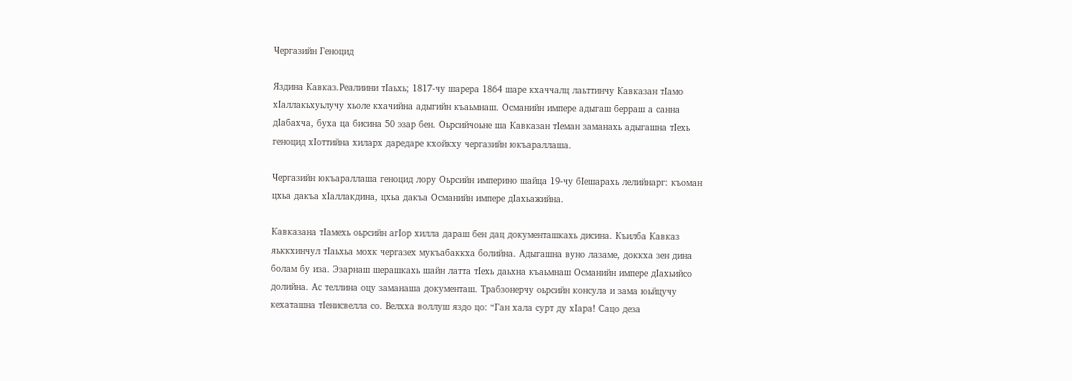Чергазийн Геноцид

Яздина Кавказ.Реалиини тIаьхь; 1817-чу шарера 1864 шаре кхаччалц лаьттинчу Кавказан тIамо хIаллакьхуьлучу хьоле кхачийна адыгийн къаьмнаш. Османийн импере адыгаш берраш а санна дIабахча, буха ца бисина 50 эзар бен. Оьрсийчоьне ша Кавказан тIеман заманахь адыгашна тIехь геноцид хIоттийна хиларх даредаре кхойкху чергазийн юкъараллаша.

Чергазийн юкъараллаша геноцид лору Оьрсийн империно шайца 19-чу бIешарахь лелийнарг: къоман цхьа дакъа хIаллакдина, цхьа дакъа Османийн импере дIахьажийна.

Кавказана тIамехь оьрсийн агIор хилла дараш бен дац документашкахь дисина. Къилба Кавказ яьккхинчул тIаьхьа мохк чергазех мукъабаккха болийна. Адыгашна вуно лазаме, доккха зен дина болам бу иза. Эзарнаш шерашкахь шайн латта тIехь даьхна къаьмнаш Османийн импере дIахьийсо долийна. Ас теллина оцу заманаша документаш. Трабзонерчу оьрсийн консула и зама юьйцучу кехаташна тIенисвелла со. Велхха воллуш яздо цо: “Ган хала сурт ду хIара! Сацо деза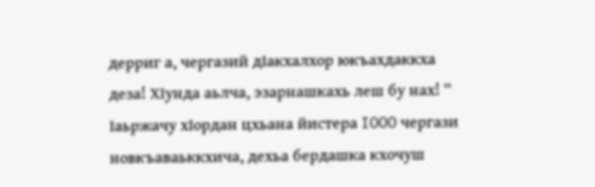дерриг а, чергазий дIакхалхор юкъахдаккха деза! ХIунда аьлча, эзарнашкахь леш бу нах! “ Iаьржачу хIордан цхьана йистера I000 чергази новкъаваьккхича, дехьа бердашка кхочуш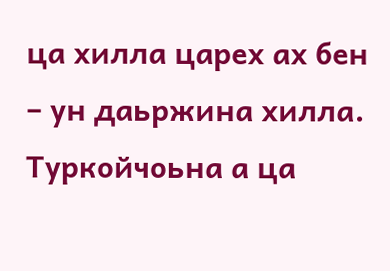ца хилла царех ах бен – ун даьржина хилла. Туркойчоьна а ца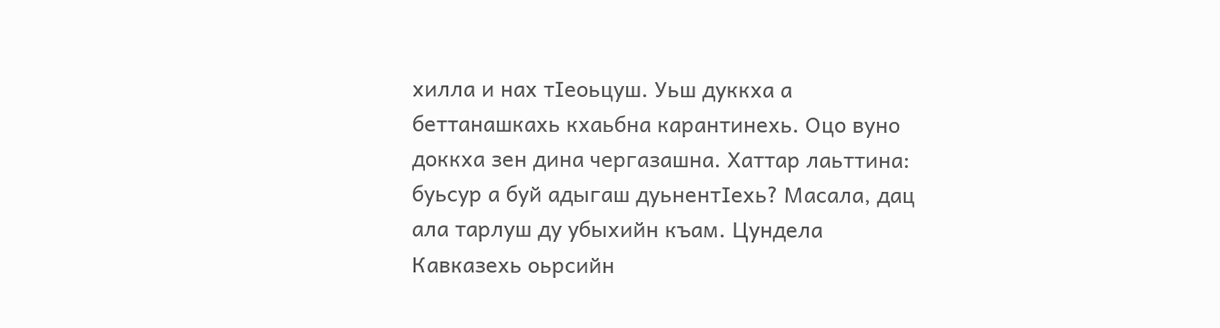хилла и нах тIеоьцуш. Уьш дуккха а беттанашкахь кхаьбна карантинехь. Оцо вуно доккха зен дина чергазашна. Хаттар лаьттина: буьсур а буй адыгаш дуьнентIехь? Масала, дац ала тарлуш ду убыхийн къам. Цундела Кавказехь оьрсийн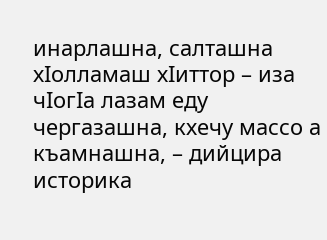инарлашна, салташна хIолламаш хIиттор – иза чIогIа лазам еду чергазашна, кхечу массо а къамнашна, – дийцира историка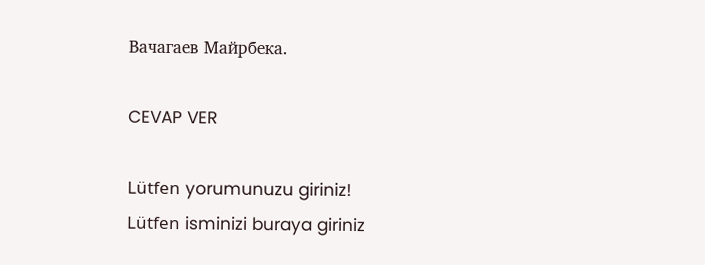Вачагаев Майрбека.

CEVAP VER

Lütfen yorumunuzu giriniz!
Lütfen isminizi buraya giriniz